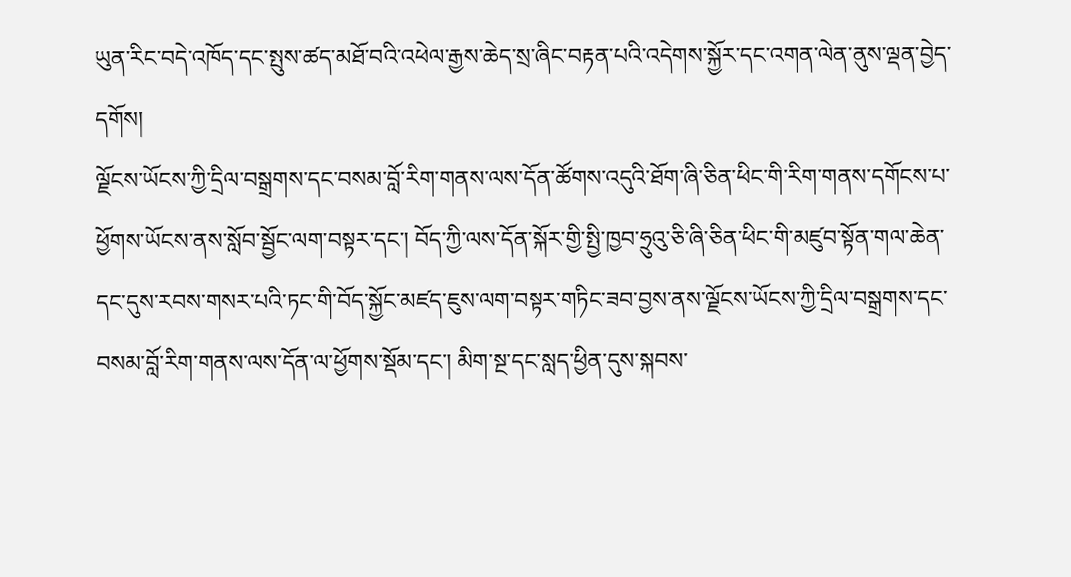ཡུན་རིང་བདེ་འཁོད་དང་སྤུས་ཚད་མཐོ་བའི་འཕེལ་རྒྱས་ཆེད་སྲ་ཞིང་བརྟན་པའི་འདེགས་སྐྱོར་དང་འགན་ལེན་ནུས་ལྡན་བྱེད་དགོས།
ལྗོངས་ཡོངས་ཀྱི་དྲིལ་བསྒྲགས་དང་བསམ་བློ་རིག་གནས་ལས་དོན་ཚོགས་འདུའི་ཐོག་ཞི་ཅིན་ཕིང་གི་རིག་གནས་དགོངས་པ་ཕྱོགས་ཡོངས་ནས་སློབ་སྦྱོང་ལག་བསྟར་དང་། བོད་ཀྱི་ལས་དོན་སྐོར་གྱི་སྤྱི་ཁྱབ་ཧྲུའུ་ཅི་ཞི་ཅིན་ཕིང་གི་མཛུབ་སྟོན་གལ་ཆེན་དང་དུས་རབས་གསར་པའི་ཏང་གི་བོད་སྐྱོང་མཛད་ཇུས་ལག་བསྟར་གཏིང་ཟབ་བྱས་ནས་ལྗོངས་ཡོངས་ཀྱི་དྲིལ་བསྒྲགས་དང་བསམ་བློ་རིག་གནས་ལས་དོན་ལ་ཕྱོགས་སྡོམ་དང་། མིག་སྔ་དང་སླད་ཕྱིན་དུས་སྐབས་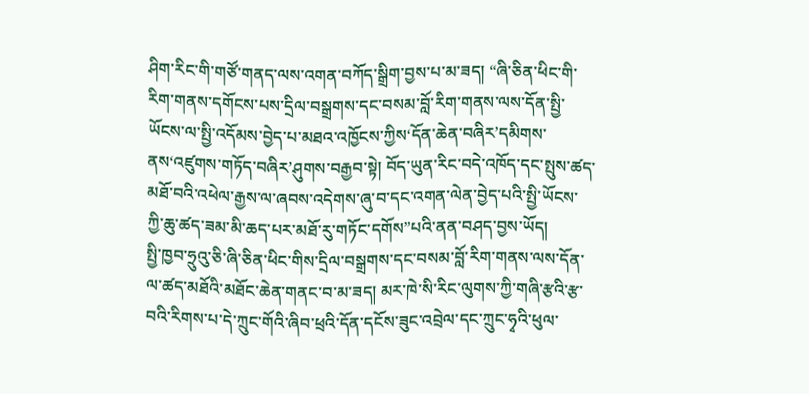ཤིག་རིང་གི་གཙོ་གནད་ལས་འགན་བཀོད་སྒྲིག་བྱས་པ་མ་ཟད། “ཞི་ཅིན་ཕིང་གི་རིག་གནས་དགོངས་པས་དྲིལ་བསྒྲགས་དང་བསམ་བློ་རིག་གནས་ལས་དོན་སྤྱི་ཡོངས་ལ་སྤྱི་འདོམས་བྱེད་པ་མཐའ་འཁྱོངས་ཀྱིས‘དོན་ཆེན་བཞིར’དམིགས་ནས‘འཛུགས་གཏོད་བཞིར’ཤུགས་བརྒྱབ་སྟེ། བོད་ཡུན་རིང་བདེ་འཁོད་དང་སྤུས་ཚད་མཐོ་བའི་འཕེལ་རྒྱས་ལ་ཞབས་འདེགས་ཞུ་བ་དང་འགན་ལེན་བྱེད་པའི་སྤྱི་ཡོངས་ཀྱི་ཆུ་ཚད་ཟམ་མི་ཆད་པར་མཐོ་རུ་གཏོང་དགོས”པའི་ནན་བཤད་བྱས་ཡོད།
སྤྱི་ཁྱབ་ཧྲུའུ་ཅི་ཞི་ཅིན་ཕིང་གིས་དྲིལ་བསྒྲགས་དང་བསམ་བློ་རིག་གནས་ལས་དོན་ལ་ཚད་མཐོའི་མཐོང་ཆེན་གནང་བ་མ་ཟད། མར་ཁེ་སི་རིང་ལུགས་ཀྱི་གཞི་རྩའི་རྩ་བའི་རིགས་པ་དེ་ཀྲུང་གོའི་ཞིབ་ཕྲའི་དོན་དངོས་ཟུང་འབྲེལ་དང་ཀྲུང་ཧྭའི་ཕུལ་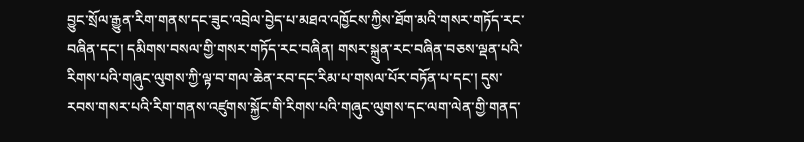བྱུང་སྲོལ་རྒྱུན་རིག་གནས་དང་ཟུང་འབྲེལ་བྱེད་པ་མཐའ་འཁྱོངས་ཀྱིས་ཐོག་མའི་གསར་གཏོད་རང་བཞིན་དང་། དམིགས་བསལ་གྱི་གསར་གཏོད་རང་བཞིན། གསར་སྐྲུན་རང་བཞིན་བཅས་ལྡན་པའི་རིགས་པའི་གཞུང་ལུགས་ཀྱི་ལྟ་བ་གལ་ཆེན་རབ་དང་རིམ་པ་གསལ་པོར་བཏོན་པ་དང་། དུས་རབས་གསར་པའི་རིག་གནས་འཛུགས་སྐྱོང་གི་རིགས་པའི་གཞུང་ལུགས་དང་ལག་ལེན་གྱི་གནད་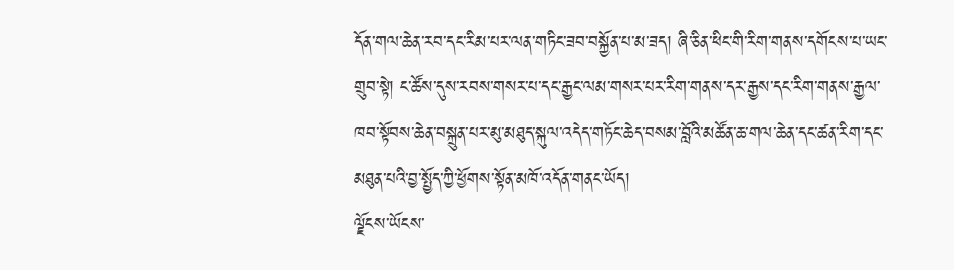དོན་གལ་ཆེན་རབ་དང་རིམ་པར་ལན་གཏིང་ཟབ་བསྐྱོན་པ་མ་ཟད། ཞི་ཅིན་ཕིང་གི་རིག་གནས་དགོངས་པ་ཡང་གྲུབ་སྟེ། ང་ཚོས་དུས་རབས་གསར་པ་དང་རྒྱང་ལམ་གསར་པར་རིག་གནས་དར་རྒྱས་དང་རིག་གནས་རྒྱལ་ཁབ་སྟོབས་ཆེན་བསྐྲུན་པར་མུ་མཐུད་སྐུལ་འདེད་གཏོང་ཆེད་བསམ་བློའི་མཚོན་ཆ་གལ་ཆེན་དང་ཚན་རིག་དང་མཐུན་པའི་བྱ་སྤྱོད་ཀྱི་ཕྱོགས་སྟོན་མཁོ་འདོན་གནང་ཡོད།
ལྗོངས་ཡོངས་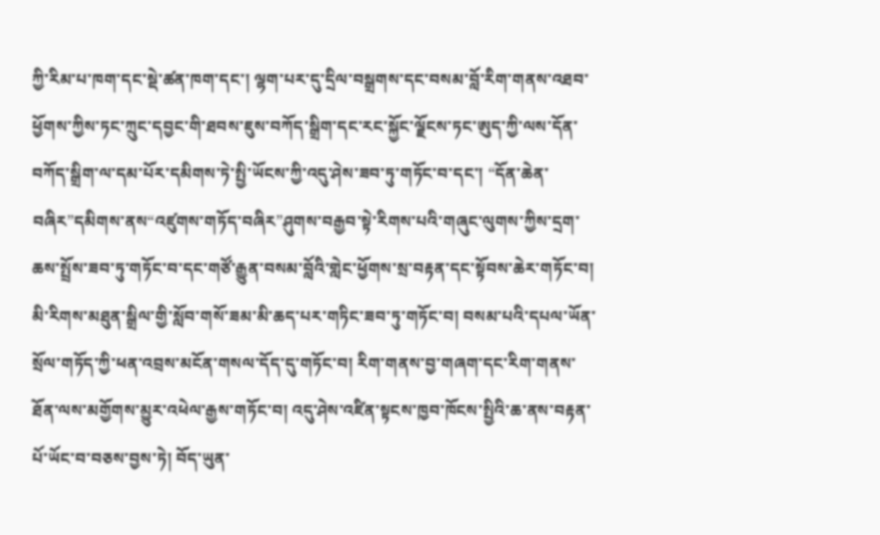ཀྱི་རིམ་པ་ཁག་དང་སྡེ་ཚན་ཁག་དང་། ལྷག་པར་དུ་དྲིལ་བསྒྲགས་དང་བསམ་བློ་རིག་གནས་འཐབ་ཕྱོགས་ཀྱིས་ཏང་ཀྲུང་དབྱང་གི་ཐབས་ཇུས་བཀོད་སྒྲིག་དང་རང་སྐྱོང་ལྗོངས་ཏང་ཨུད་ཀྱི་ལས་དོན་བཀོད་སྒྲིག་ལ་དམ་པོར་དམིགས་ཏེ་སྤྱི་ཡོངས་ཀྱི་འདུ་ཤེས་ཟབ་ཏུ་གཏོང་བ་དང་། “དོན་ཆེན་བཞིར”དམིགས་ནས“འཛུགས་གཏོད་བཞིར”ཤུགས་བརྒྱབ་སྟེ་རིགས་པའི་གཞུང་ལུགས་ཀྱིས་དྲག་ཆས་སྤྲོས་ཟབ་ཏུ་གཏོང་བ་དང་གཙོ་རྒྱུན་བསམ་བློའི་གླེང་ཕྱོགས་སྲ་བརྟན་དང་སྟོབས་ཆེར་གཏོང་བ། མི་རིགས་མཐུན་སྒྲིལ་གྱི་སློབ་གསོ་ཟམ་མི་ཆད་པར་གཏིང་ཟབ་ཏུ་གཏོང་བ། བསམ་པའི་དཔལ་ཡོན་སྲོལ་གཏོད་ཀྱི་ཕན་འབྲས་མངོན་གསལ་དོད་དུ་གཏོང་བ། རིག་གནས་བྱ་གཞག་དང་རིག་གནས་ཐོན་ལས་མགྱོགས་མྱུར་འཕེལ་རྒྱས་གཏོང་བ། འདུ་ཤེས་འཛིན་སྟངས་ཁྱབ་ཁོངས་སྤྱིའི་ཆ་ནས་བརྟན་པོ་ཡོང་བ་བཅས་བྱས་ཏེ། བོད་ཡུན་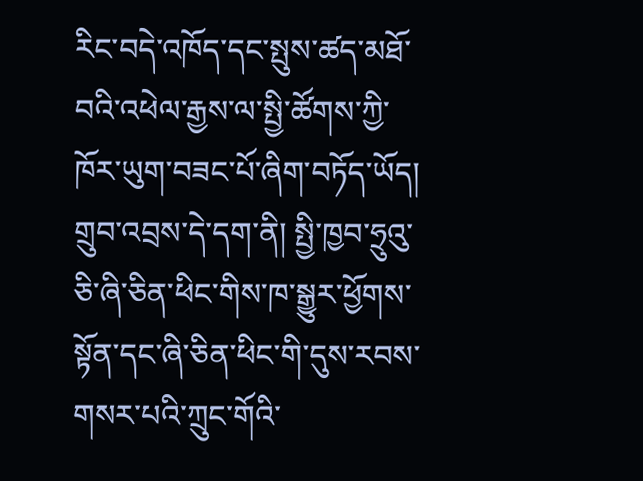རིང་བདེ་འཁོད་དང་སྤུས་ཚད་མཐོ་བའི་འཕེལ་རྒྱས་ལ་སྤྱི་ཚོགས་ཀྱི་ཁོར་ཡུག་བཟང་པོ་ཞིག་བཏོད་ཡོད། གྲུབ་འབྲས་དེ་དག་ནི། སྤྱི་ཁྱབ་ཧྲུའུ་ཅི་ཞི་ཅིན་ཕིང་གིས་ཁ་སྒྱུར་ཕྱོགས་སྟོན་དང་ཞི་ཅིན་ཕིང་གི་དུས་རབས་གསར་པའི་ཀྲུང་གོའི་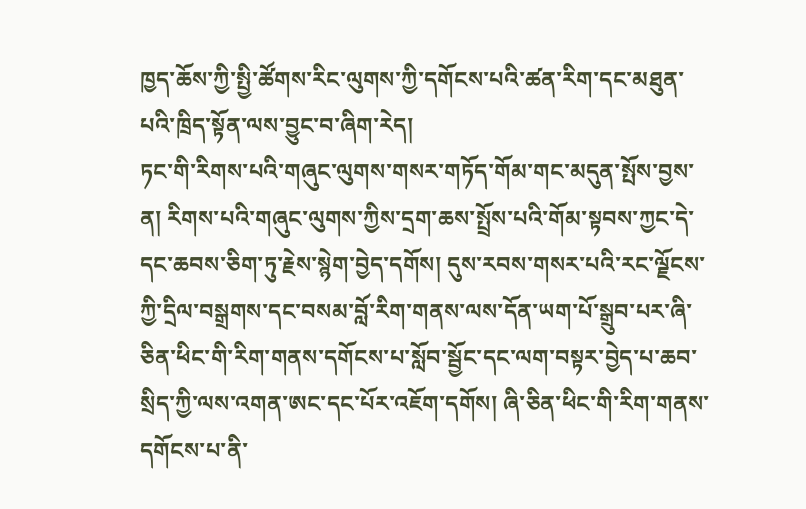ཁྱད་ཆོས་ཀྱི་སྤྱི་ཚོགས་རིང་ལུགས་ཀྱི་དགོངས་པའི་ཚན་རིག་དང་མཐུན་པའི་ཁྲིད་སྟོན་ལས་བྱུང་བ་ཞིག་རེད།
ཏང་གི་རིགས་པའི་གཞུང་ལུགས་གསར་གཏོད་གོམ་གང་མདུན་སྤོས་བྱས་ན། རིགས་པའི་གཞུང་ལུགས་ཀྱིས་དྲག་ཆས་སྤྲོས་པའི་གོམ་སྟབས་ཀྱང་དེ་དང་ཆབས་ཅིག་ཏུ་རྗེས་སྙེག་བྱེད་དགོས། དུས་རབས་གསར་པའི་རང་ལྗོངས་ཀྱི་དྲིལ་བསྒྲགས་དང་བསམ་བློ་རིག་གནས་ལས་དོན་ཡག་པོ་སྒྲུབ་པར་ཞི་ཅིན་ཕིང་གི་རིག་གནས་དགོངས་པ་སློབ་སྦྱོང་དང་ལག་བསྟར་བྱེད་པ་ཆབ་སྲིད་ཀྱི་ལས་འགན་ཨང་དང་པོར་འཇོག་དགོས། ཞི་ཅིན་ཕིང་གི་རིག་གནས་དགོངས་པ་ནི་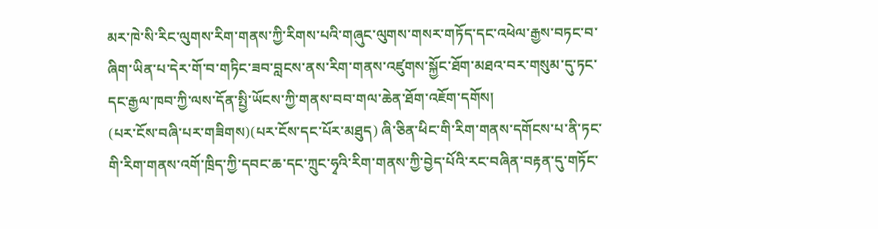མར་ཁེ་སི་རིང་ལུགས་རིག་གནས་ཀྱི་རིགས་པའི་གཞུང་ལུགས་གསར་གཏོད་དང་འཕེལ་རྒྱས་བཏང་བ་ཞིག་ཡིན་པ་དེར་གོ་བ་གཏིང་ཟབ་བླངས་ནས་རིག་གནས་འཛུགས་སྐྱོང་ཐོག་མཐའ་བར་གསུམ་དུ་ཏང་དང་རྒྱལ་ཁབ་ཀྱི་ལས་དོན་སྤྱི་ཡོངས་ཀྱི་གནས་བབ་གལ་ཆེན་ཐོག་འཇོག་དགོས།
(པར་ངོས་བཞི་པར་གཟིགས)(པར་ངོས་དང་པོར་མཐུད) ཞི་ཅིན་ཕིང་གི་རིག་གནས་དགོངས་པ་ནི་ཏང་གི་རིག་གནས་འགོ་ཁྲིད་ཀྱི་དབང་ཆ་དང་ཀྲུང་ཧྭའི་རིག་གནས་ཀྱི་བྱེད་པོའི་རང་བཞིན་བརྟན་དུ་གཏོང་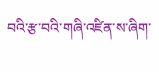བའི་རྩ་བའི་གཞི་འཛིན་ས་ཞིག་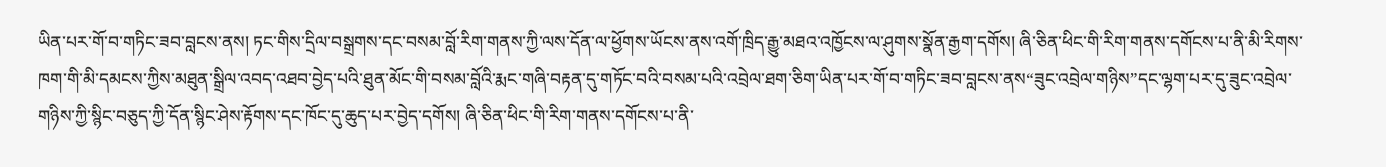ཡིན་པར་གོ་བ་གཏིང་ཟབ་བླངས་ནས། ཏང་གིས་དྲིལ་བསྒྲགས་དང་བསམ་བློ་རིག་གནས་ཀྱི་ལས་དོན་ལ་ཕྱོགས་ཡོངས་ནས་འགོ་ཁྲིད་རྒྱུ་མཐའ་འཁྱོངས་ལ་ཤུགས་སྣོན་རྒྱག་དགོས། ཞི་ཅིན་ཕིང་གི་རིག་གནས་དགོངས་པ་ནི་མི་རིགས་ཁག་གི་མི་དམངས་ཀྱིས་མཐུན་སྒྲིལ་འབད་འཐབ་བྱེད་པའི་ཐུན་མོང་གི་བསམ་བློའི་རྨང་གཞི་བརྟན་དུ་གཏོང་བའི་བསམ་པའི་འབྲེལ་ཐག་ཅིག་ཡིན་པར་གོ་བ་གཏིང་ཟབ་བླངས་ནས“ཟུང་འབྲེལ་གཉིས”དང་ལྷག་པར་དུ་ཟུང་འབྲེལ་གཉིས་ཀྱི་སྙིང་བཅུད་ཀྱི་དོན་སྙིང་ཤེས་རྟོགས་དང་ཁོང་དུ་ཆུད་པར་བྱེད་དགོས། ཞི་ཅིན་ཕིང་གི་རིག་གནས་དགོངས་པ་ནི་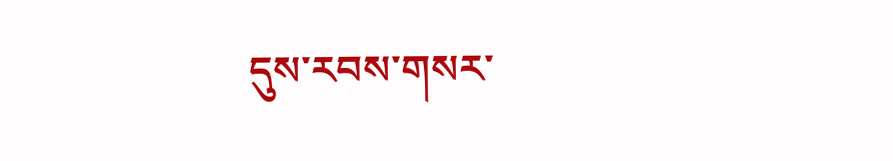དུས་རབས་གསར་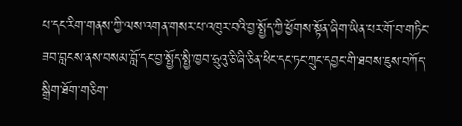པ་དང་རིག་གནས་ཀྱི་ལས་འགན་གསར་པ་འཁུར་བའི་བྱ་སྤྱོད་ཀྱི་ཕྱོགས་སྟོན་ཞིག་ཡིན་པར་གོ་བ་གཏིང་ཟབ་བླངས་ནས་བསམ་བློ་དང་བྱ་སྤྱོད་སྤྱི་ཁྱབ་ཧྲུའུ་ཅི་ཞི་ཅིན་ཕིང་དང་ཏང་ཀྲུང་དབྱང་གི་ཐབས་ཇུས་བཀོད་སྒྲིག་ཐོག་གཅིག་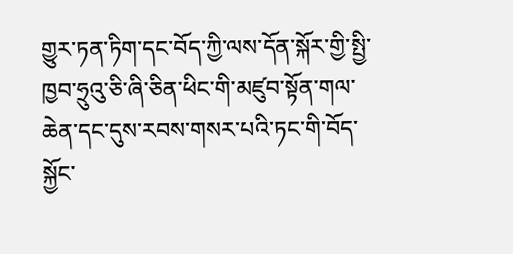གྱུར་ཏན་ཏིག་དང་བོད་ཀྱི་ལས་དོན་སྐོར་གྱི་སྤྱི་ཁྱབ་ཧྲུའུ་ཅི་ཞི་ཅིན་ཕིང་གི་མཛུབ་སྟོན་གལ་ཆེན་དང་དུས་རབས་གསར་པའི་ཏང་གི་བོད་སྐྱོང་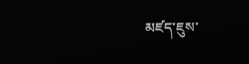མཛད་ཇུས་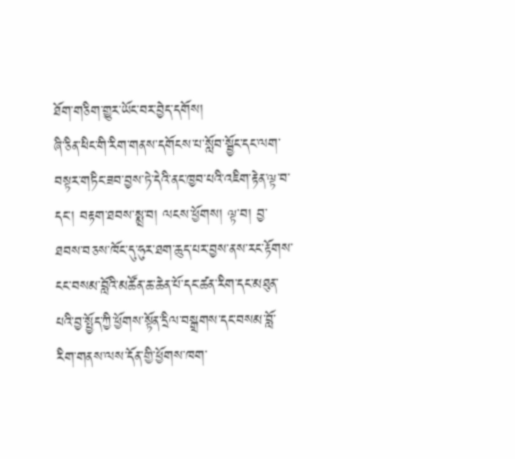ཐོག་གཅིག་གྱུར་ཡོང་བར་བྱེད་དགོས།
ཞི་ཅིན་ཕིང་གི་རིག་གནས་དགོངས་པ་སློབ་སྦྱོང་དང་ལག་བསྟར་གཏིང་ཟབ་བྱས་ཏེ་དེའི་ནང་ཁྱབ་པའི་འཇིག་རྟེན་ལྟ་བ་དང་། བརྟག་ཐབས་སྨྲ་བ། ལངས་ཕྱོགས། ལྟ་བ། བྱ་ཐབས་བཅས་ཁོང་དུ་ཧུར་ཐག་ཆུད་པར་བྱས་ནས་རང་རྟོགས་ངང་བསམ་བློའི་མཚོན་ཆ་ཆེན་པོ་དང་ཚན་རིག་དང་མཐུན་པའི་བྱ་སྤྱོད་ཀྱི་ཕྱོགས་སྟོན་དྲིལ་བསྒྲགས་དང་བསམ་བློ་རིག་གནས་ལས་དོན་གྱི་ཕྱོགས་ཁག་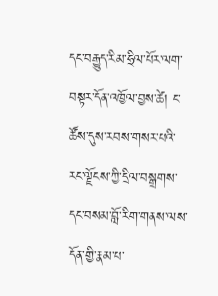དང་བརྒྱུད་རིམ་ཧྲིལ་པོར་ལག་བསྟར་དོན་འཁྱོལ་བྱས་ཚེ། ང་ཚོས་དུས་རབས་གསར་པའི་རང་ལྗོངས་ཀྱི་དྲིལ་བསྒྲགས་དང་བསམ་བློ་རིག་གནས་ལས་དོན་གྱི་རྣམ་པ་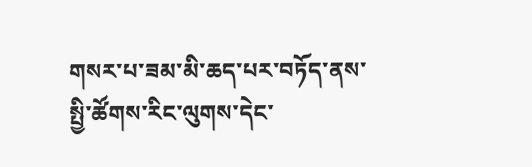གསར་པ་ཟམ་མི་ཆད་པར་བཏོད་ནས་སྤྱི་ཚོགས་རིང་ལུགས་དེང་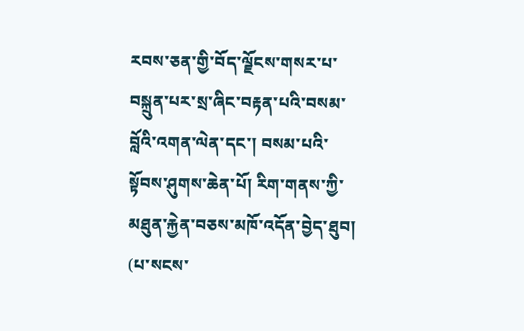རབས་ཅན་གྱི་བོད་ལྗོངས་གསར་པ་བསྐྲུན་པར་སྲ་ཞིང་བརྟན་པའི་བསམ་བློའི་འགན་ལེན་དང་། བསམ་པའི་སྟོབས་ཤུགས་ཆེན་པོ། རིག་གནས་ཀྱི་མཐུན་རྐྱེན་བཅས་མཁོ་འདོན་བྱེད་ཐུབ།
(པ་སངས་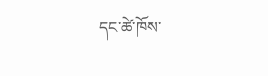དང་ཚེ་ཁོས་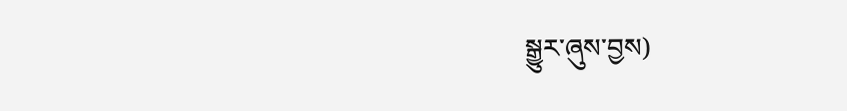སྒྱུར་ཞུས་བྱས)